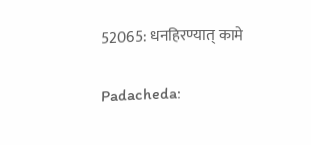52065: धनहिरण्यात् कामे

Padacheda: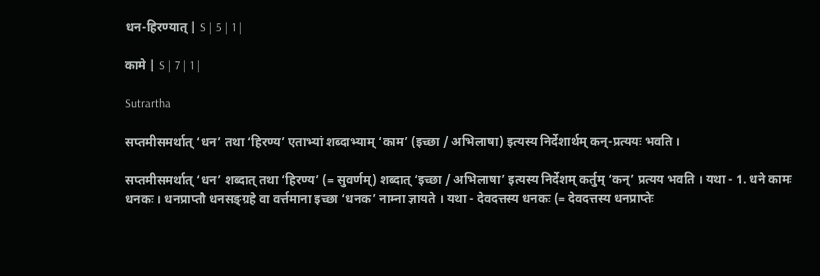धन-हिरण्यात् | S | 5 | 1 |

कामे | S | 7 | 1 |

Sutrartha

सप्तमीसमर्थात् ‘धन’ तथा ‘हिरण्य’ एताभ्यां शब्दाभ्याम् ‘काम’ (इच्छा / अभिलाषा) इत्यस्य निर्देशार्थम् कन्-प्रत्ययः भवति ।

सप्तमीसमर्थात् ‘धन’ शब्दात् तथा ‘हिरण्य’ (= सुवर्णम्) शब्दात् ‘इच्छा / अभिलाषा’ इत्यस्य निर्देशम् कर्तुम् ‘कन्’ प्रत्यय भवति । यथा - 1. धने कामः धनकः । धनप्राप्तौ धनसङ्ग्रहे वा वर्त्तमाना इच्छा ‘धनक’ नाम्ना ज्ञायते । यथा - देवदत्तस्य धनकः (= देवदत्तस्य धनप्राप्तेः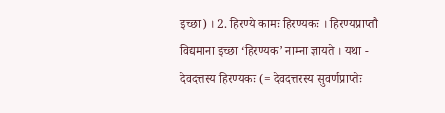इच्छा) । 2. हिरण्ये कामः हिरण्यकः । हिरण्यप्राप्तौ विद्यमाना इच्छा ‘हिरण्यक’ नाम्ना ज्ञायते । यथा - देवदत्तस्य हिरण्यकः (= देवदत्तरस्य सुवर्णप्राप्तेः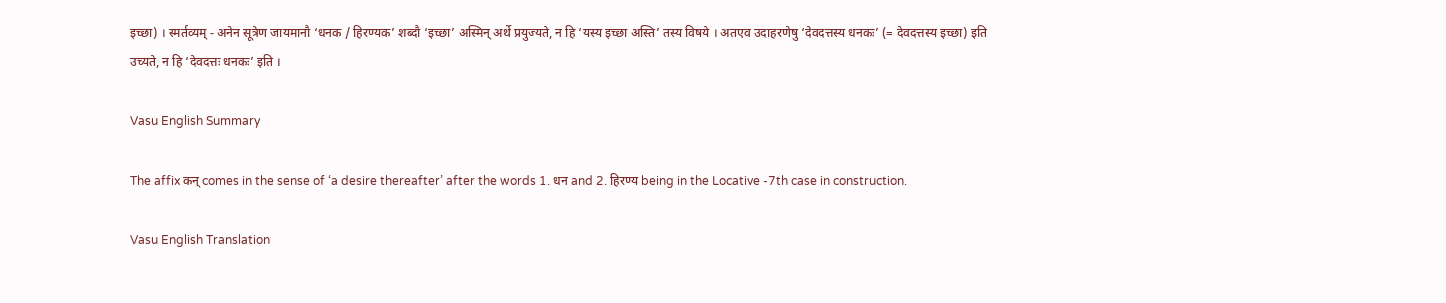इच्छा) । स्मर्तव्यम् - अनेन सूत्रेण जायमानौ ‘धनक / हिरण्यक’ शब्दौ ‘इच्छा’ अस्मिन् अर्थे प्रयुज्यते, न हि ‘यस्य इच्छा अस्ति’ तस्य विषये । अतएव उदाहरणेषु ‘देवदत्तस्य धनकः’ (= देवदत्तस्य इच्छा) इति उच्यते, न हि ‘देवदत्तः धनकः’ इति ।

Vasu English Summary

The affix कन् comes in the sense of ‘a desire thereafter’ after the words 1. धन and 2. हिरण्य being in the Locative -7th case in construction.

Vasu English Translation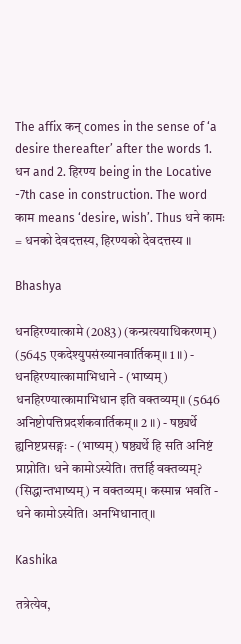The affix कन् comes in the sense of ‘a desire thereafter’ after the words 1. धन and 2. हिरण्य being in the Locative -7th case in construction. The word काम means ‘desire, wish’. Thus धने कामः = धनको देवदत्तस्य, हिरण्यको देवदत्तस्य ॥

Bhashya

धनहिरण्यात्कामे (2083) (कन्प्रत्ययाधिकरणम्) (5645 एकदेश्युपसंख्यानवार्तिकम्॥ 1 ॥) - धनहिरण्यात्कामाभिधाने - (भाष्यम्) धनहिरण्यात्कामाभिधान इति वक्तव्यम्॥ (5646 अनिष्टोपत्तिप्रदर्शकवार्तिकम्॥ 2 ॥) - षष्ठ्यर्थे ह्यनिष्टप्रसङ्गः - (भाष्यम्) षष्ठ्यर्थे हि सति अनिष्टं प्राप्नोति। धने कामोऽस्येति। तत्तर्हि वक्तव्यम्? (सिद्धान्तभाष्यम्) न वक्तव्यम्। कस्मान्न भवति - धने कामोऽस्येति। अनभिधानात्॥

Kashika

तत्रेत्येव,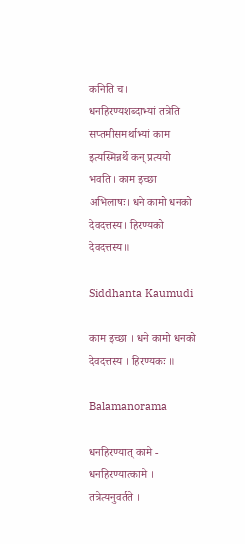कनिति च। धनहिरण्यशब्दाभ्यां तत्रेति सप्तमीसमर्थाभ्यां काम इत्यस्मिन्नर्थे कन् प्रत्ययो भवति। काम इच्छा अभिलाषः। धने कामो धनको देवदत्तस्य। हिरण्यको देवदत्तस्य॥

Siddhanta Kaumudi

काम इच्छा । धने कामो धनको देवदत्तस्य । हिरण्यकः ॥

Balamanorama

धनहिरण्यात् कामे - धनहिरण्यात्कामे । तत्रेत्यनुवर्तते ।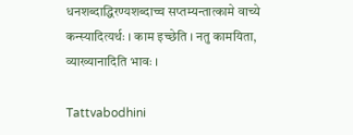धनशब्दाद्धिरण्यशब्दाच्च सप्तम्यन्तात्कामे वाच्ये कन्स्यादित्यर्थः । काम इच्छेति । नतु कामयिता, व्याख्यानादिति भावः ।

Tattvabodhini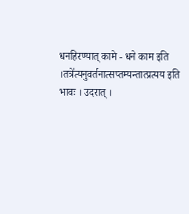धनहिरण्यात् कामे - धने काम इति ।तत्रे॑त्यनुवर्तनात्सप्तम्यन्तात्प्रत्यय इति भावः । उदरात् ।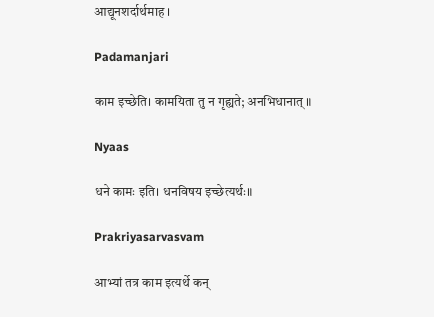आद्यूनशर्दार्थमाह ।

Padamanjari

काम इच्छेति। कामयिता तु न गृह्यते; अनभिधानात् ॥

Nyaas

धने कामः इति। धनविषय इच्छेत्यर्थः॥

Prakriyasarvasvam

आभ्यां तत्र काम इत्यर्थे कन्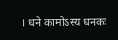। धने कामोऽस्य धनकः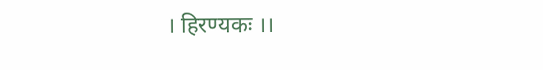। हिरण्यकः ।।